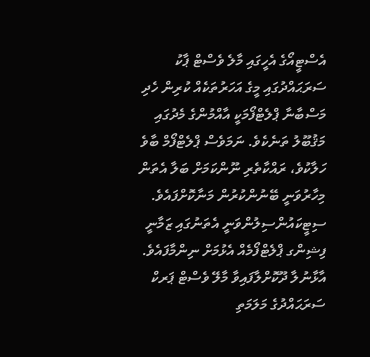އެސްޓީއޯގެ އެހީގައި މާލެ ވެސްޓް ޕާކު ސަރަޙައްދުގައި މީގެ އަހަރުތަކެއް ކުރިން ހެދި މަސްބާނާ ޕްލެޓްފޯމަކީ އާއްމުންގެ މެދުގައި މަޤުބޫލު ތަނެކެވެ. ނަމަވެސް ޕްލެޓްފޯމް ބާވެ ހަލާކުވެ، ރައްކާތެރި ނޫންކަމަށް ބަލާ އެތަން މިހާރުވަނީ ބޭނުންކުރުން މަނާކޮށްފައެވެ. ސިޓީކައުންސިލުންވަނީ އެތަނުގައި ޒަމާނީ ފިޝިންގ ޕްލެޓްފޯމެއް އެޅުމަށް ނިންމާފައެވެ.
އާޅާނުލާ ދޫކޮށްލާފައިވާ މާލޭ ވެސްޓް ޕަރކް ސަރަޙައްދުގެ މަލަމަތި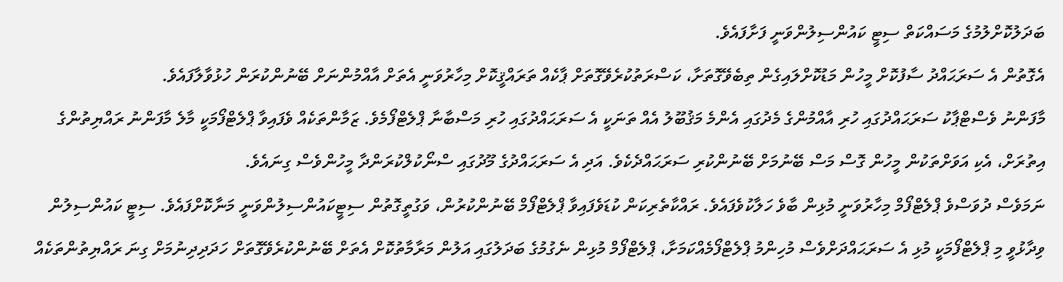ބަދަލުކޮށްލުމުގެ މަސައްކަތް ސިޓީ ކައުންސިލުންވަނީ ފަށާފައެވެ.
އެގޮތުން އެ ސަރަޙައްދު ސާފުކޮށް މީހުން މަޑުކޮށްލައިގެން ތިބެވޭގޮތަށާ، ކަސްރަތުކުރެވޭގޮތަށް ޕާކެއް ތަރައްޤީކޮށް މިހާރުވަނީ އެތަށް އާއްމުންނަށް ބޭނުންކުރަން ހުޅުވާލާފައެވެ.
މާފަންނު ވެސްޓްޕާކު ސަރަޙައްދުގައި ހުރި އާއްމުންގެ މެދުގައި އެންމެ މަޤުބޫލު އެއް ތަނަކީ އެ ސަރަޙައްދުގައި ހުރި މަސްބާނާ ޕްލެޓްފޯމެވެ. ޒަމާންތަކެއް ވެފައިވާ ޕްލެޓްފޯމަކީ މާލެ މާފަންނު ރައްޔިތުންގެ އިތުރަށް، އެކި އަވަށްތަކުން މީހުން ގޮސް މަސް ބޭނުމަށް ބޭނުންކުރި ސަރަޙައްދެކެވެ. އަދި އެ ސަރަޙައްދުގެ މޫދުގައި ސްނޯކުލްކުރަންދާ މީހުންވެސް ގިނައެވެ.
ނަމަވެސް ދުވަސްވެ ޕްލެޓްފޯމް މިހާރުވަނީ މުޅިން ބާވެ ހަލާކުވެފައެވެ. ރައްކާތެރިކަން ކުޑަވެފައިވާ ޕްލެޓްފޯމް ބޭނުންކުރުން، ވަގުތީގޮތުން ސިޓީކައުންސިލުންވަނީ މަނާކޮށްފައެވެ. ސިޓީ ކައުންސިލުން ވިދާޅުވީ މި ޕްލެޓްފޯމަކީ މުޅި އެ ސަރަޙައްދަށްވެސް މުހިންމު ޕްލެޓްފޯމެއްކަމަށާ، ޕްލެޓްފޯމް މުޅިން ނެގުމުގެ ބަދަލުގައި އަލުން މަރާމާތުކޮށް އެތަށް ބޭނުންކުރެވޭގޮތަށް ހަދަދިދިނުމަށް ގިނަ ރައްޔިތުންތަކެއް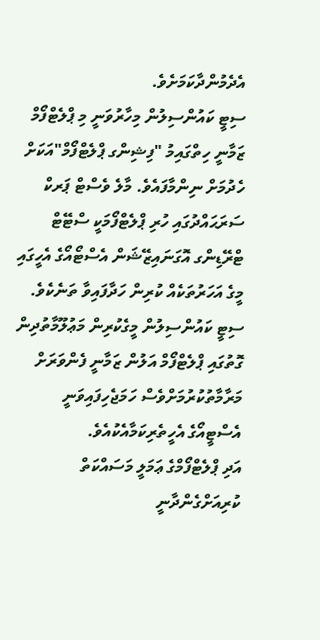އެދެމުންދާކަމަށެވެ.
ސިޓީ ކައުންސިލުން މިހާރުވަނީ މި ޕްލެޓްފޯމް ޒަމާނީ ހިތްގައިމު "ފިޝިންގ ޕްލެޓްފޯމް"އަކަށް ހެދުމަށް ނިންމާފައެވެ. މާލެ ވެސްޓް ޕަރކް ސަރަޙައްދުގައި ހުރި ޕްލެޓްފޯމަކީ ސްޓޭޓް ޓްރޭޑިންގ އޮގަނައިޒޭޝަން އެސްޓޯއޯގެ އެހީގައި މީގެ އަހަރުތަކެއް ކުރިން ހަދާފައިވާ ތަނެކެވެ. ސިޓީ ކައުންސިލުން މީގެކުރިން މަޢުލޫމާތުދިން ގޮތުގައި ޕްލެޓްފޯމް އަލުން ޒަމާނީ ފެންވަރަށް މަރާމާތުކުރުމަށްވެސް ހަމަޖެހިފައިވަނީ އެސްޓީއޯގެ އެހީތެރިކަމާއެކުއެވެ.
އަދި ޕްލެޓްފޯމްގެ ޢަމަލީ މަސައްކަތް ކުރިއަށްގެންދާނީ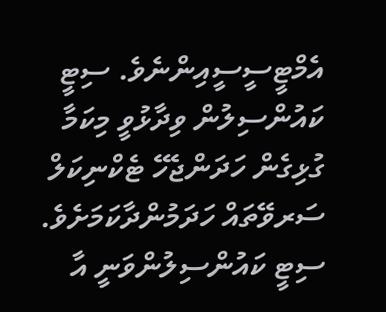އެމްޓީސީސީއިންނެވެ. ސިޓީ ކައުންސިލުން ވިދާޅުވީ މިކަމާ ގުޅިގެން ހަދަންޖެހޭ ޓެކްނިކަލް ސަރވޭތައް ހަދަމުންދާކަމަށެވެ.
ސިޓީ ކައުންސިލުންވަނީ އާ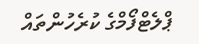ޕްލެޓްފޯމްގެ ކުރެހުންތައް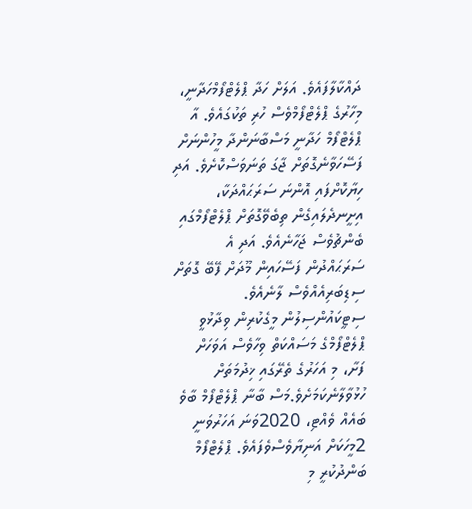ދައްކާލާފައެވެ. އަލަށް ހަދާ ޕްލެޓްފޯމްހަދާނީ، މިހާރުގެ ޕްލެޓްފޯމްވެސް ހުރި ތަކުގައެވެ. އާ ޕްލެޓްފޯމް ހަދާނީ މަސްބާނަންދާ މީހުންނަށް ފަސޭހަވާނެގޮތަށް ޖާގަ ތަނަވަސްކޮށެވެ. އަދި ހިޔާކޮށްފައި އޮންނަ ސަރަޙައްދަކާ، އިށީނދެލައިގެން ތިބެވޭގޮތަށް ޕްލެޓްފޯމްގައި ބެންޗުވެސް ޖަހާނެއެވެ. އަދި އެ ސަރަޙައްދުން ފަސޭހައިން މޫދަށް ފޭބޭ ގޮތަށް ސިޑިބަރިއެއްވެސް ލާނެއެވެ.
ސިޓީކައުންސިލުން މީގެކުރިން ވިދާޅުވީ ޕްލެޓްފޯމްގެ މަސައްކަތް ވިހާވެސް އަވަހަށް ފަށާ، މި އަހަރުގެ ތެރޭގައި ޚިދުމަތަށް ހުޅުވާލާނެކަމަށެވެ.މަސް ބާނާ ޕްލެޓްފޯމް ބާވެ ބައެއް ވެއްޓި، 2020ވަނަ އަހަރުވަނީ 2މީހަކަށް އަނިޔާވެސްވެފައެވެ. ޕްލެޓްފޯމް ބަންދުކުރީ މި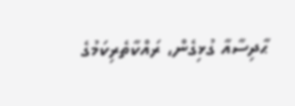ޙާދިސާއާ ގުޅިގެން، ރައްކާތެރިކަމުގެ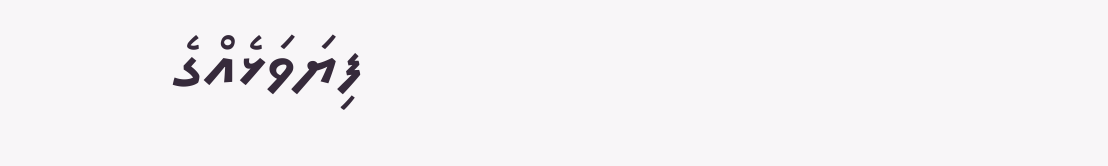ފިޔަވަޅެއްގެ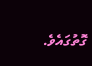ގޮތުގައެވެ.